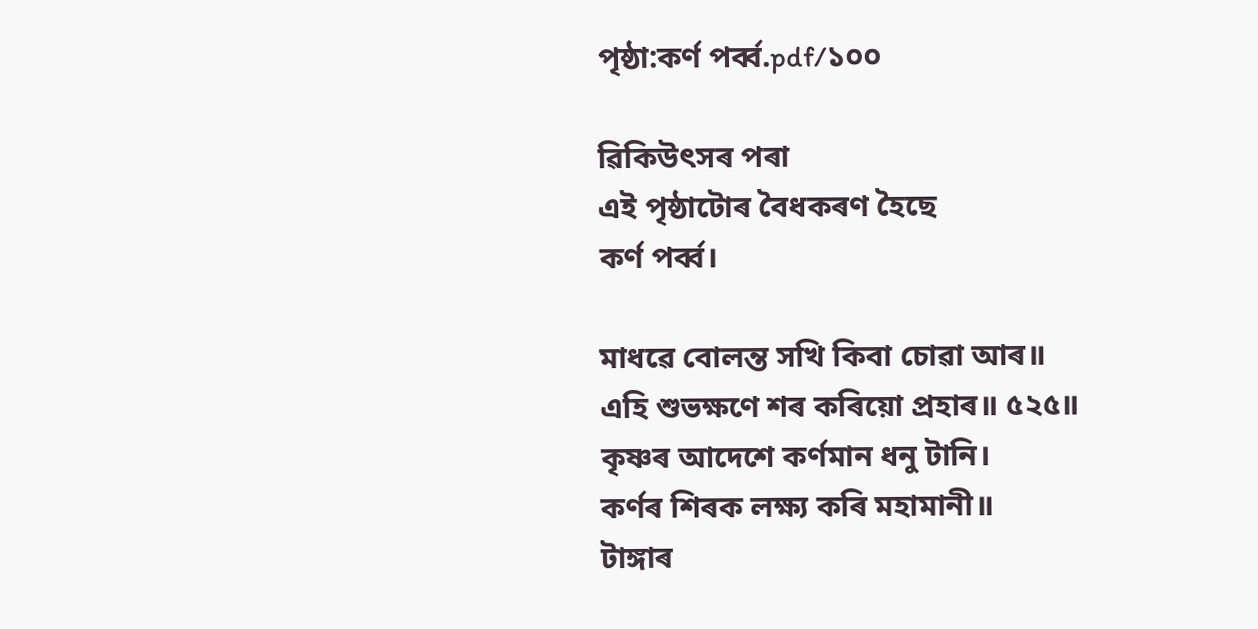পৃষ্ঠা:কৰ্ণ পৰ্ব্ব.pdf/১০০

ৱিকিউৎসৰ পৰা
এই পৃষ্ঠাটোৰ বৈধকৰণ হৈছে
কৰ্ণ পৰ্ব্ব।

মাধৱে বোলন্ত সখি কিবা চোৱা আৰ॥
এহি শুভক্ষণে শৰ কৰিয়ো প্ৰহাৰ॥ ৫২৫॥
কৃষ্ণৰ আদেশে কৰ্ণমান ধনু টানি।
কৰ্ণৰ শিৰক লক্ষ্য কৰি মহামানী॥
টাঙ্গাৰ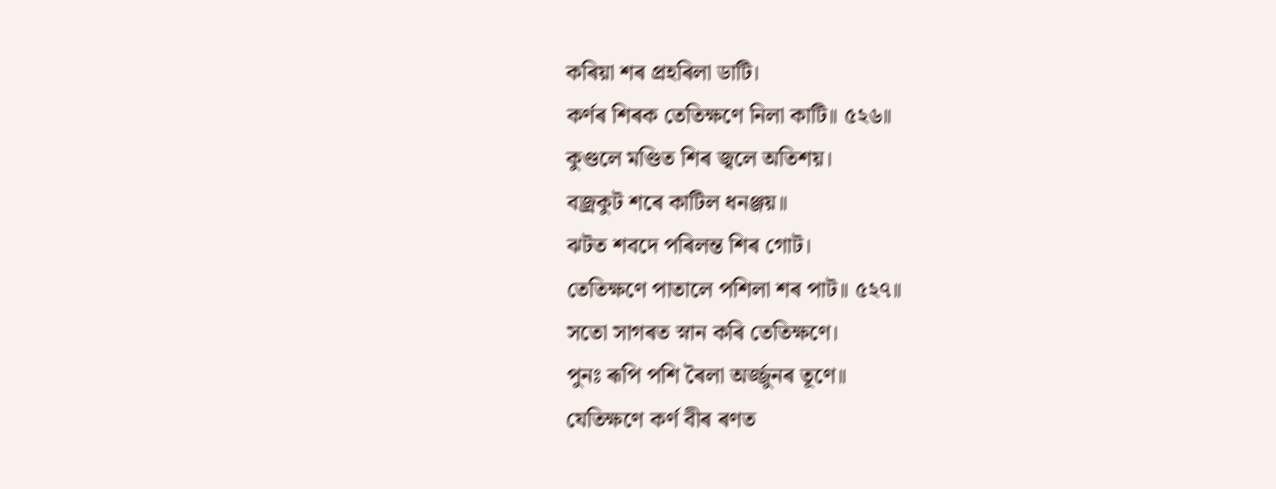কৰিয়া শৰ প্ৰহৰিলা ডাটি।
কৰ্ণৰ শিৰক তেতিক্ষণে নিলা কাটি॥ ৫২৬॥
কুণ্ডলে মণ্ডিত শিৰ জ্বলে অতিশয়।
বজ্ৰকুট শৰে কাটিল ধনঞ্জয়॥
ঝটত শবদে পৰিলন্ত শিৰ গোট।
তেতিক্ষণে পাতালে পশিলা শৰ পাট॥ ৫২৭॥
সতো সাগৰত স্নান কৰি তেতিক্ষণে।
পুনঃ ৰূপি পশি ৰৈলা অৰ্জ্জুনৰ তূণে॥
যেতিক্ষণে কৰ্ণ বীৰ ৰণত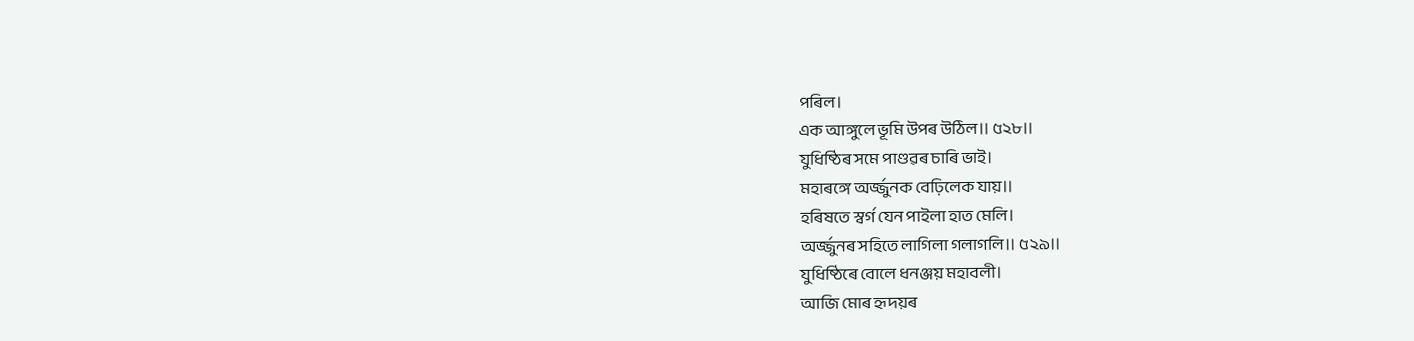পৰিল।
এক আঙ্গুলে ভূমি উপৰ উঠিল॥ ৫২৮॥
যুধিষ্ঠিৰ সমে পাণ্ডৱৰ চাৰি ভাই।
মহাৰঙ্গে অৰ্জ্জুনক বেঢ়িলেক যায়॥
হৰিষতে স্বৰ্গ যেন পাইলা হাত মেলি।
অৰ্জ্জুনৰ সহিতে লাগিলা গলাগলি॥ ৫২৯॥
যুধিষ্ঠিৰে বোলে ধনঞ্জয় মহাবলী।
আজি মোৰ হৃদয়ৰ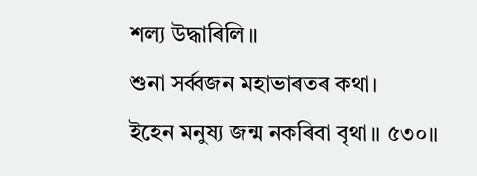শল্য উদ্ধাৰিলি॥
শুনা সৰ্ব্বজন মহাভাৰতৰ কথা।
ইহেন মনুষ্য জন্ম নকৰিবা বৃথা॥ ৫৩০॥